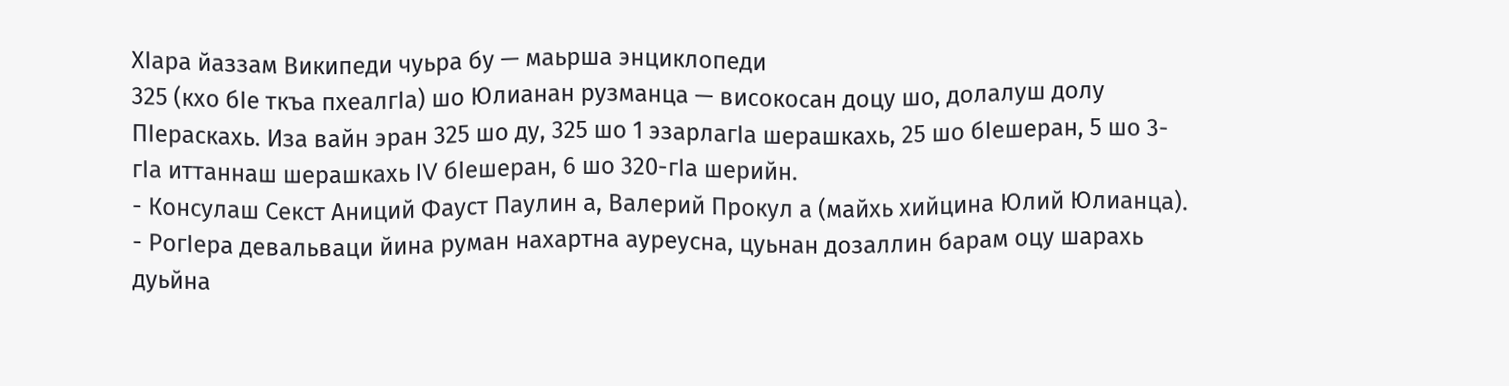ХӀара йаззам Википеди чуьра бу — маьрша энциклопеди
325 (кхо бӀе ткъа пхеалгӀа) шо Юлианан рузманца — високосан доцу шо, долалуш долу ПӀераскахь. Иза вайн эран 325 шо ду, 325 шо 1 эзарлагӀа шерашкахь, 25 шо бӀешеран, 5 шо 3-гӀа иттаннаш шерашкахь IV бӀешеран, 6 шо 320-гӀа шерийн.
- Консулаш Секст Аниций Фауст Паулин а, Валерий Прокул а (майхь хийцина Юлий Юлианца).
- РогӀера девальваци йина руман нахартна ауреусна, цуьнан дозаллин барам оцу шарахь дуьйна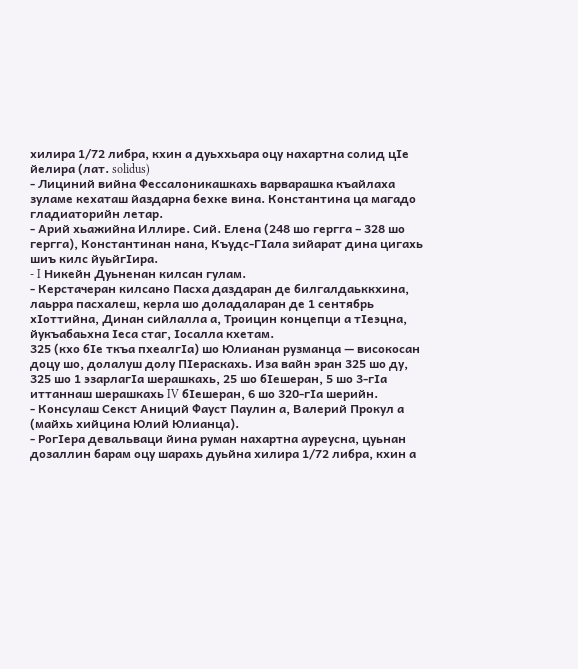хилира 1/72 либра, кхин а дуьххьара оцу нахартна солид цӀе йелира (лат. solidus)
- Лициний вийна Фессалоникашкахь варварашка къайлаха зуламе кехаташ йаздарна бехке вина. Константина ца магадо гладиаторийн летар.
- Арий хьажийна Иллире. Сий. Елена (248 шо гергга – 328 шо гергга), Константинан нана, Къудс-ГӀала зийарат дина цигахь шиъ килс йуьйгӀира.
- I Никейн Дуьненан килсан гулам.
- Керстачеран килсано Пасха даздаран де билгалдаьккхина, лаьрра пасхалеш, керла шо доладаларан де 1 сентябрь хӀоттийна, Динан сийлалла а, Троицин концепци а тӀеэцна, йукъабаьхна Ӏеса стаг, Ӏосалла кхетам.
325 (кхо бӀе ткъа пхеалгӀа) шо Юлианан рузманца — високосан доцу шо, долалуш долу ПӀераскахь. Иза вайн эран 325 шо ду, 325 шо 1 эзарлагӀа шерашкахь, 25 шо бӀешеран, 5 шо 3-гӀа иттаннаш шерашкахь IV бӀешеран, 6 шо 320-гӀа шерийн.
- Консулаш Секст Аниций Фауст Паулин а, Валерий Прокул а (майхь хийцина Юлий Юлианца).
- РогӀера девальваци йина руман нахартна ауреусна, цуьнан дозаллин барам оцу шарахь дуьйна хилира 1/72 либра, кхин а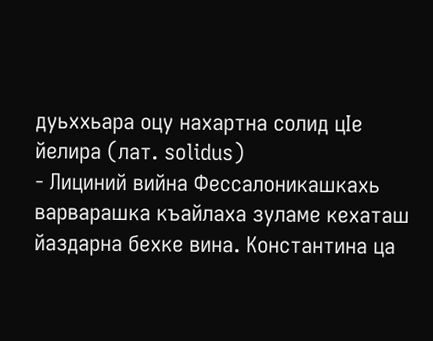дуьххьара оцу нахартна солид цӀе йелира (лат. solidus)
- Лициний вийна Фессалоникашкахь варварашка къайлаха зуламе кехаташ йаздарна бехке вина. Константина ца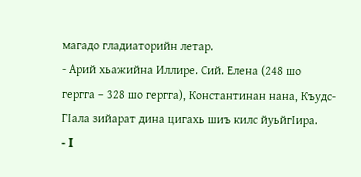магадо гладиаторийн летар.
- Арий хьажийна Иллире. Сий. Елена (248 шо гергга – 328 шо гергга), Константинан нана, Къудс-ГӀала зийарат дина цигахь шиъ килс йуьйгӀира.
- I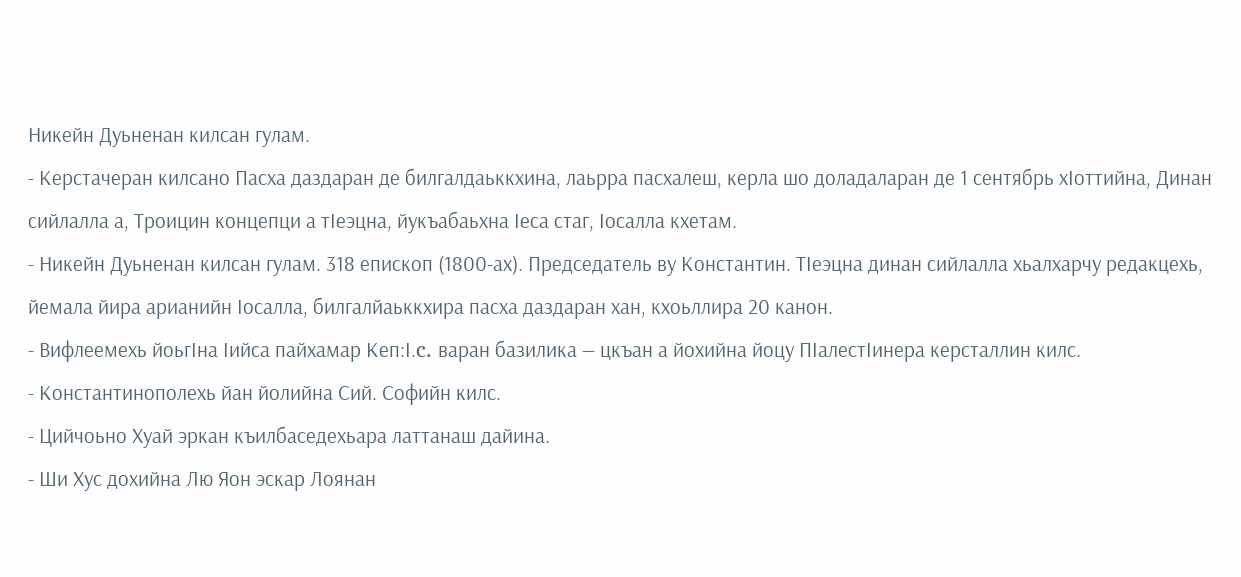Никейн Дуьненан килсан гулам.
- Керстачеран килсано Пасха даздаран де билгалдаьккхина, лаьрра пасхалеш, керла шо доладаларан де 1 сентябрь хӀоттийна, Динан сийлалла а, Троицин концепци а тӀеэцна, йукъабаьхна Ӏеса стаг, Ӏосалла кхетам.
- Никейн Дуьненан килсан гулам. 318 епископ (1800-ах). Председатель ву Константин. ТӀеэцна динан сийлалла хьалхарчу редакцехь, йемала йира арианийн Ӏосалла, билгалйаьккхира пасха даздаран хан, кхоьллира 20 канон.
- Вифлеемехь йоьгӀна Ӏийса пайхамар Кеп:Ӏ.c. варан базилика — цкъан а йохийна йоцу ПӀалестӀинера керсталлин килс.
- Константинополехь йан йолийна Сий. Софийн килс.
- Цийчоьно Хуай эркан къилбаседехьара латтанаш дайина.
- Ши Хус дохийна Лю Яон эскар Лоянан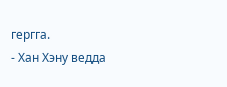гергга.
- Хан Хэну ведда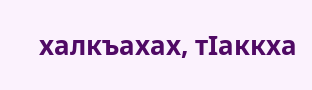халкъахах, тӀаккха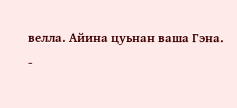велла. Айина цуьнан ваша Гэна.
-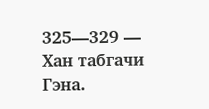325—329 — Хан табгачи Гэна.